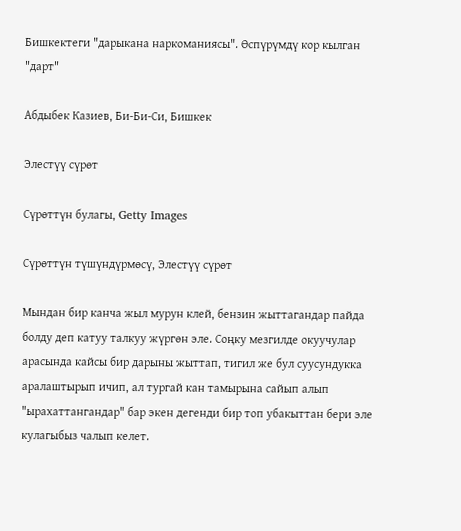Бишкектеги "дарыкана наркоманиясы". Өспүрүмдү кор кылган "дарт"

Абдыбек Казиев, Би-Би-Си, Бишкек

Элестүү сүрөт

Сүрөттүн булагы, Getty Images

Сүрөттүн түшүндүрмөсү, Элестүү сүрөт

Мындан бир канча жыл мурун клей, бензин жыттагандар пайда болду деп катуу талкуу жүргөн эле. Соңку мезгилде окуучулар арасында кайсы бир дарыны жыттап, тигил же бул суусундукка аралаштырып ичип, ал тургай кан тамырына сайып алып "ырахаттангандар" бар экен дегенди бир топ убакыттан бери эле кулагыбыз чалып келет.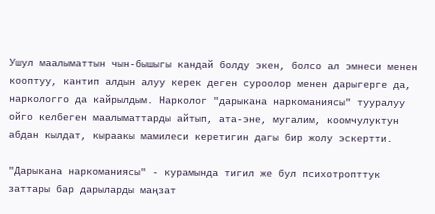Ушул маалыматтын чын-бышыгы кандай болду экен, болсо ал эмнеси менен кооптуу, кантип алдын алуу керек деген суроолор менен дарыгерге да, наркологго да кайрылдым. Нарколог "дарыкана наркоманиясы" тууралуу ойго келбеген маалыматтарды айтып, ата-эне, мугалим, коомчулуктун абдан кылдат, кыраакы мамилеси керетигин дагы бир жолу эскертти.

"Дарыкана наркоманиясы" - курамында тигил же бул психотропттук заттары бар дарыларды маңзат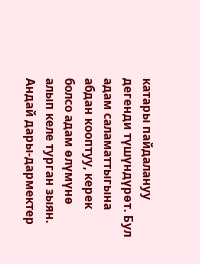катары пайдалануу дегенди түшүндүрөт. Бул адам саламаттыгына абдан кооптуу, керек болсо адам өлүмүнө алып келе турган зыян. Андай дары-дармектер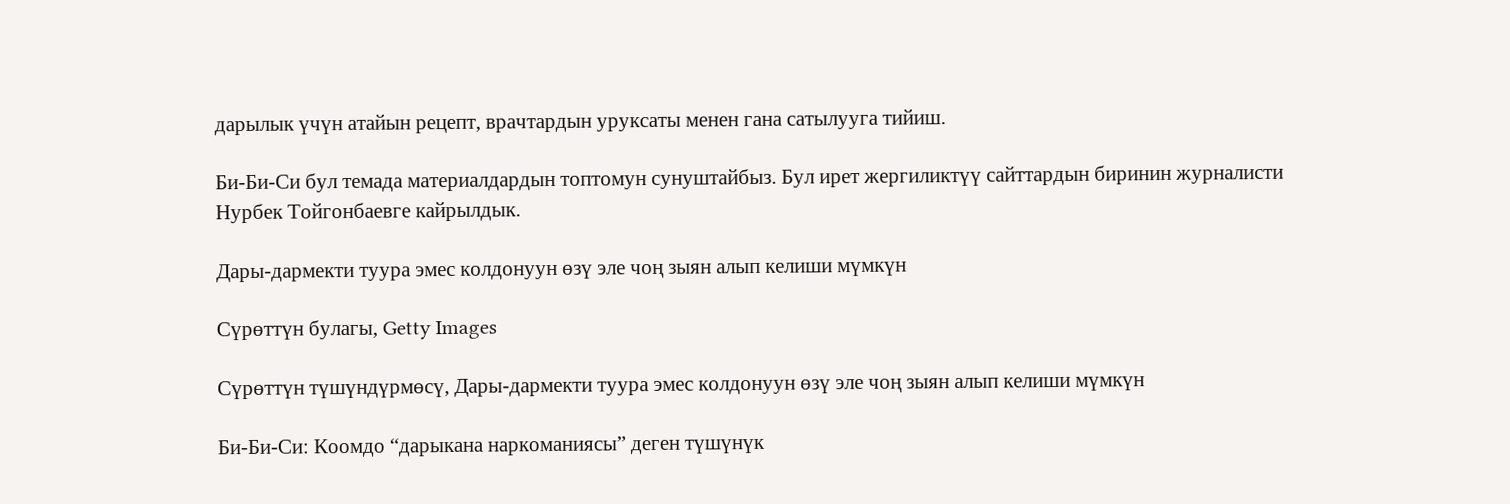дарылык үчүн атайын рецепт, врачтардын уруксаты менен гана сатылууга тийиш.

Би-Би-Си бул темада материалдардын топтомун сунуштайбыз. Бул ирет жергиликтүү сайттардын биринин журналисти Нурбек Тойгонбаевге кайрылдык.

Дары-дармекти туура эмес колдонуун өзү эле чоң зыян алып келиши мүмкүн

Сүрөттүн булагы, Getty Images

Сүрөттүн түшүндүрмөсү, Дары-дармекти туура эмес колдонуун өзү эле чоң зыян алып келиши мүмкүн

Би-Би-Си: Коомдо “дарыкана наркоманиясы” деген түшүнүк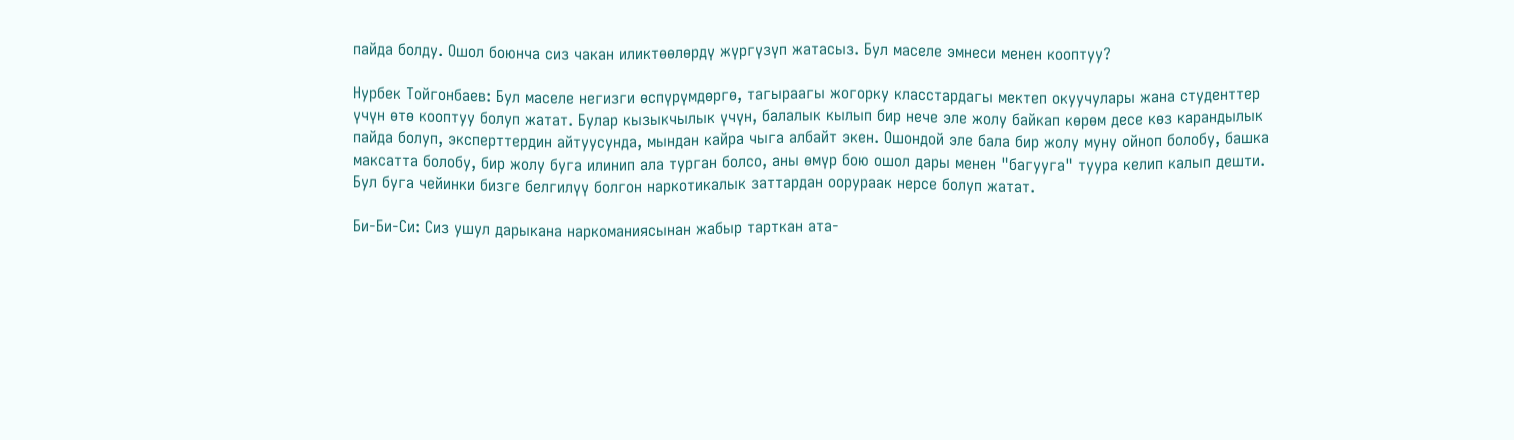пайда болду. Ошол боюнча сиз чакан иликтөөлөрдү жүргүзүп жатасыз. Бул маселе эмнеси менен кооптуу?

Нурбек Тойгонбаев: Бул маселе негизги өспүрүмдөргө, тагыраагы жогорку класстардагы мектеп окуучулары жана студенттер үчүн өтө кооптуу болуп жатат. Булар кызыкчылык үчүн, балалык кылып бир нече эле жолу байкап көрөм десе көз карандылык пайда болуп, эксперттердин айтуусунда, мындан кайра чыга албайт экен. Ошондой эле бала бир жолу муну ойноп болобу, башка максатта болобу, бир жолу буга илинип ала турган болсо, аны өмүр бою ошол дары менен "багууга" туура келип калып дешти. Бул буга чейинки бизге белгилүү болгон наркотикалык заттардан оорураак нерсе болуп жатат.

Би-Би-Си: Сиз ушул дарыкана наркоманиясынан жабыр тарткан ата-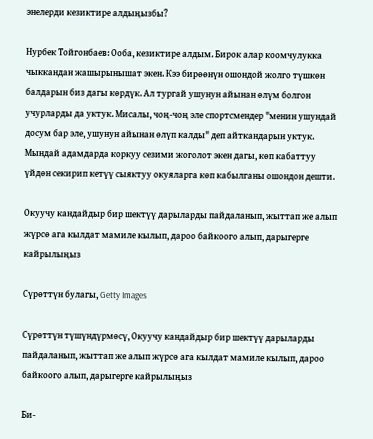энелерди кезиктире алдыңызбы?

Нурбек Тойгонбаев: Ооба, кезиктире алдым. Бирок алар коомчулукка чыккандан жашырынышат экен. Кээ бирөөнүн ошондой жолго түшкөн балдарын биз дагы көрдүк. Ал тургай ушунун айынан өлүм болгон учурларды да уктук. Мисалы, чоң-чоң эле спортсмендер "менин ушундай досум бар эле, ушунун айынан өлүп калды" деп айткандарын уктук. Мындай адамдарда коркуу сезими жоголот экен дагы, көп кабаттуу үйдөн секирип кетүү сыяктуу окуяларга көп кабылганы ошондон дешти.

Окуучу кандайдыр бир шектүү дарыларды пайдаланып, жыттап же алып жүрсө ага кылдат мамиле кылып, дароо байкоого алып, дарыгерге кайрылыңыз

Сүрөттүн булагы, Getty Images

Сүрөттүн түшүндүрмөсү, Окуучу кандайдыр бир шектүү дарыларды пайдаланып, жыттап же алып жүрсө ага кылдат мамиле кылып, дароо байкоого алып, дарыгерге кайрылыңыз

Би-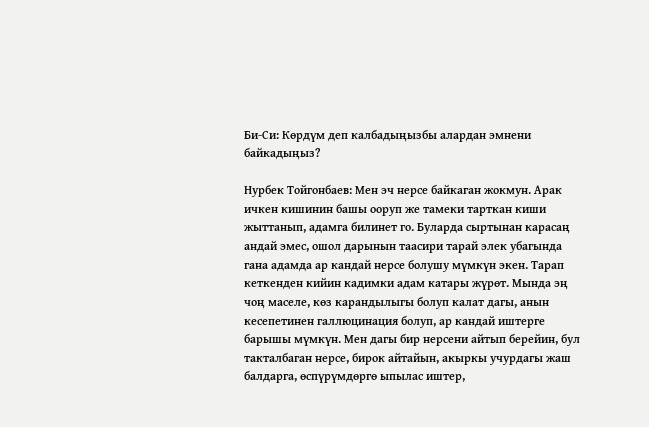Би-Си: Көрдүм деп калбадыңызбы алардан эмнени байкадыңыз?

Нурбек Тойгонбаев: Мен эч нерсе байкаган жокмун. Арак ичкен кишинин башы ооруп же тамеки тарткан киши жыттанып, адамга билинет го. Буларда сыртынан карасаң андай эмес, ошол дарынын таасири тарай элек убагында гана адамда ар кандай нерсе болушу мүмкүн экен. Тарап кеткенден кийин кадимки адам катары жүрөт. Мында эң чоң маселе, көз карандылыгы болуп калат дагы, анын кесепетинен галлюцинация болуп, ар кандай иштерге барышы мүмкүн. Мен дагы бир нерсени айтып берейин, бул такталбаган нерсе, бирок айтайын, акыркы учурдагы жаш балдарга, өспүрүмдөргө ыпылас иштер,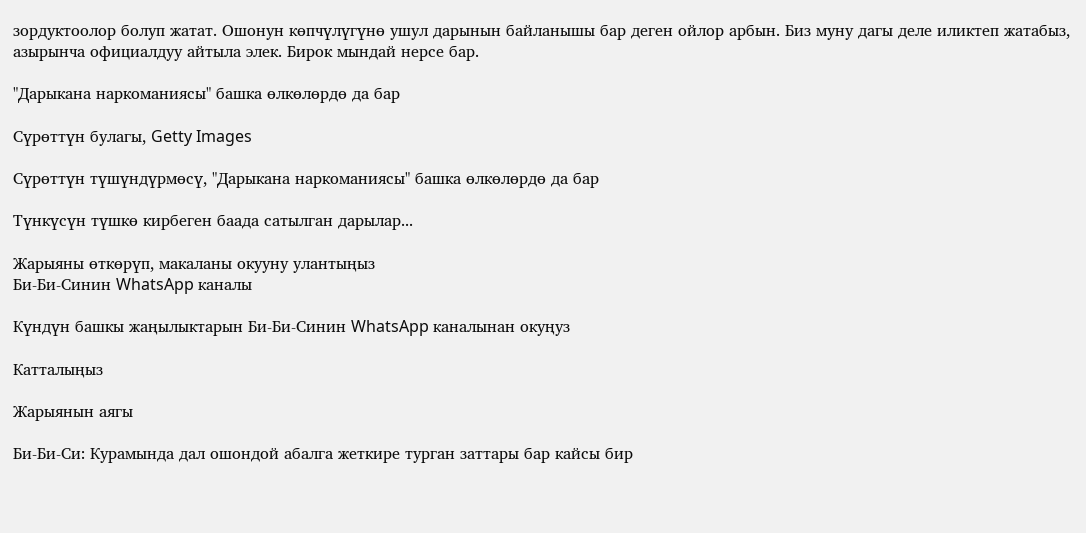зордуктоолор болуп жатат. Ошонун көпчүлүгүнө ушул дарынын байланышы бар деген ойлор арбын. Биз муну дагы деле иликтеп жатабыз, азырынча официалдуу айтыла элек. Бирок мындай нерсе бар.

"Дарыкана наркоманиясы" башка өлкөлөрдө да бар

Сүрөттүн булагы, Getty Images

Сүрөттүн түшүндүрмөсү, "Дарыкана наркоманиясы" башка өлкөлөрдө да бар

Түнкүсүн түшкө кирбеген баада сатылган дарылар...

Жарыяны өткөрүп, макаланы окууну улантыңыз
Би-Би-Синин WhatsApp каналы

Күндүн башкы жаңылыктарын Би-Би-Синин WhatsApp каналынан окуңуз

Катталыңыз

Жарыянын аягы

Би-Би-Си: Курамында дал ошондой абалга жеткире турган заттары бар кайсы бир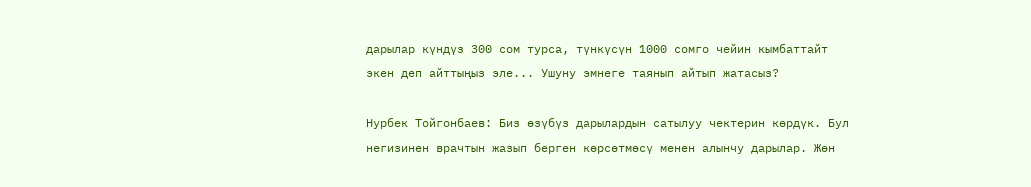дарылар күндүз 300 сом турса, түнкүсүн 1000 сомго чейин кымбаттайт экен деп айттыңыз эле... Ушуну эмнеге таянып айтып жатасыз?

Нурбек Тойгонбаев: Биз өзүбүз дарылардын сатылуу чектерин көрдүк. Бул негизинен врачтын жазып берген көрсөтмөсү менен алынчу дарылар. Жөн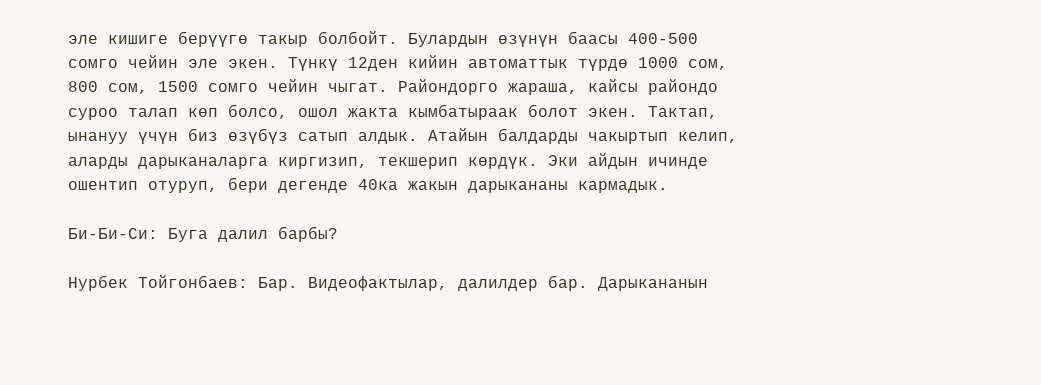эле кишиге берүүгө такыр болбойт. Булардын өзүнүн баасы 400-500 сомго чейин эле экен. Түнкү 12ден кийин автоматтык түрдө 1000 сом, 800 сом, 1500 сомго чейин чыгат. Райондорго жараша, кайсы райондо суроо талап көп болсо, ошол жакта кымбатыраак болот экен. Тактап, ынануу үчүн биз өзүбүз сатып алдык. Атайын балдарды чакыртып келип, аларды дарыканаларга киргизип, текшерип көрдүк. Эки айдын ичинде ошентип отуруп, бери дегенде 40ка жакын дарыкананы кармадык.

Би-Би-Си: Буга далил барбы?

Нурбек Тойгонбаев: Бар. Видеофактылар, далилдер бар. Дарыкананын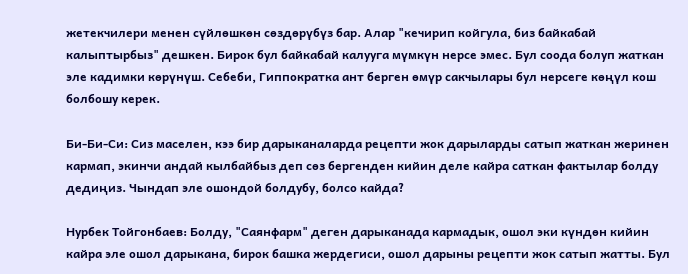жетекчилери менен сүйлөшкөн сөздөрүбүз бар. Алар "кечирип койгула, биз байкабай калыптырбыз" дешкен. Бирок бул байкабай калууга мүмкүн нерсе эмес. Бул соода болуп жаткан эле кадимки көрүнүш. Себеби, Гиппократка ант берген өмүр сакчылары бул нерсеге көңүл кош болбошу керек.

Би-Би-Си: Сиз маселен, кээ бир дарыканаларда рецепти жок дарыларды сатып жаткан жеринен кармап, экинчи андай кылбайбыз деп сөз бергенден кийин деле кайра саткан фактылар болду дедиңиз. Чындап эле ошондой болдубу, болсо кайда?

Нурбек Тойгонбаев: Болду, "Саянфарм" деген дарыканада кармадык, ошол эки күндөн кийин кайра эле ошол дарыкана, бирок башка жердегиси, ошол дарыны рецепти жок сатып жатты. Бул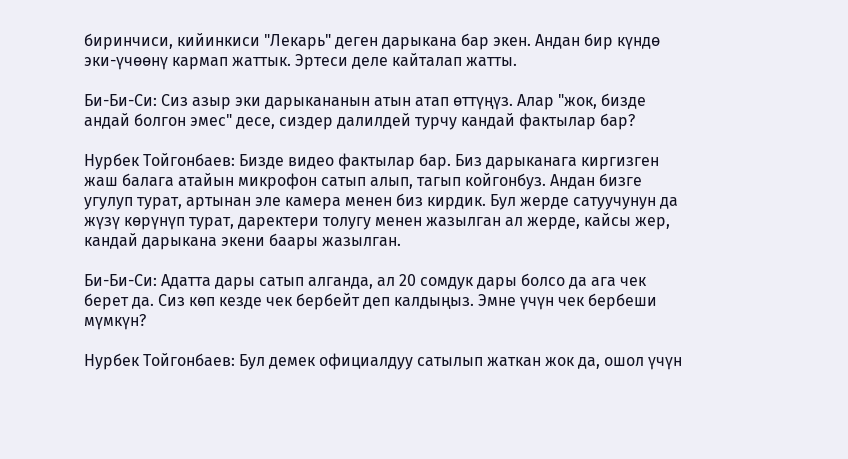биринчиси, кийинкиси "Лекарь" деген дарыкана бар экен. Андан бир күндө эки-үчөөнү кармап жаттык. Эртеси деле кайталап жатты.

Би-Би-Си: Сиз азыр эки дарыкананын атын атап өттүңүз. Алар "жок, бизде андай болгон эмес" десе, сиздер далилдей турчу кандай фактылар бар?

Нурбек Тойгонбаев: Бизде видео фактылар бар. Биз дарыканага киргизген жаш балага атайын микрофон сатып алып, тагып койгонбуз. Андан бизге угулуп турат, артынан эле камера менен биз кирдик. Бул жерде сатуучунун да жүзү көрүнүп турат, даректери толугу менен жазылган ал жерде, кайсы жер, кандай дарыкана экени баары жазылган.

Би-Би-Си: Адатта дары сатып алганда, ал 20 сомдук дары болсо да ага чек берет да. Сиз көп кезде чек бербейт деп калдыңыз. Эмне үчүн чек бербеши мүмкүн?

Нурбек Тойгонбаев: Бул демек официалдуу сатылып жаткан жок да, ошол үчүн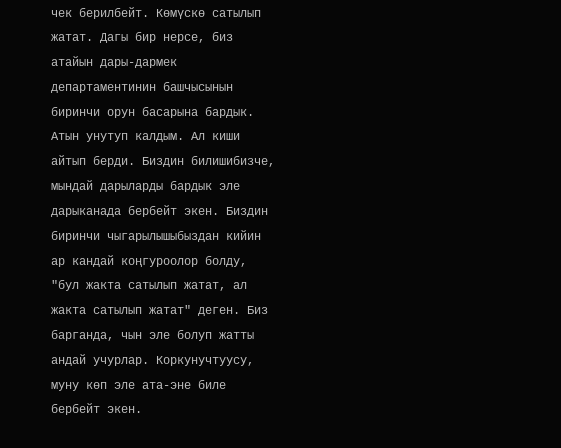чек берилбейт. Көмүскө сатылып жатат. Дагы бир нерсе, биз атайын дары-дармек департаментинин башчысынын биринчи орун басарына бардык. Атын унутуп калдым. Ал киши айтып берди. Биздин билишибизче, мындай дарыларды бардык эле дарыканада бербейт экен. Биздин биринчи чыгарылышыбыздан кийин ар кандай коңгуроолор болду, "бул жакта сатылып жатат, ал жакта сатылып жатат" деген. Биз барганда, чын эле болуп жатты андай учурлар. Коркунучтуусу, муну көп эле ата-эне биле бербейт экен.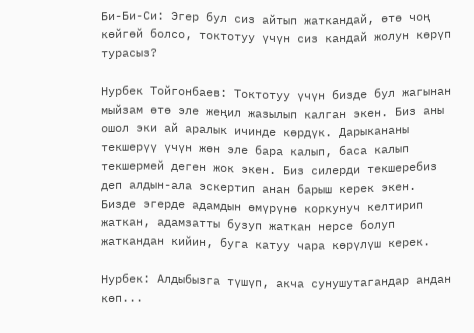Би-Би-Си: Эгер бул сиз айтып жаткандай, өтө чоң көйгөй болсо, токтотуу үчүн сиз кандай жолун көрүп турасыз?

Нурбек Тойгонбаев: Токтотуу үчүн бизде бул жагынан мыйзам өтө эле жеңил жазылып калган экен. Биз аны ошол эки ай аралык ичинде көрдүк. Дарыкананы текшерүү үчүн жөн эле бара калып, баса калып текшермей деген жок экен. Биз силерди текшеребиз деп алдын-ала эскертип анан барыш керек экен. Бизде эгерде адамдын өмүрүнө коркунуч келтирип жаткан, адамзатты бузуп жаткан нерсе болуп жаткандан кийин, буга катуу чара көрүлүш керек.

Нурбек: Алдыбызга түшүп, акча сунушутагандар андан көп...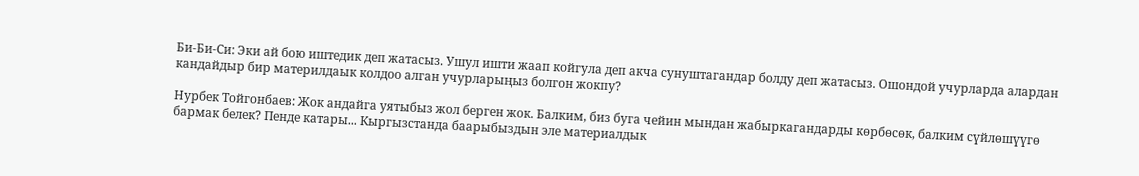Би-Би-Си: Эки ай бою иштедик деп жатасыз. Ушул ишти жаап койгула деп акча сунуштагандар болду деп жатасыз. Ошондой учурларда алардан кандайдыр бир материлдаык колдоо алган учурларыңыз болгон жокпу?

Нурбек Тойгонбаев: Жок андайга уятыбыз жол берген жок. Балким, биз буга чейин мындан жабыркагандарды көрбөсөк, балким сүйлөшүүгө бармак белек? Пенде катары... Кыргызстанда баарыбыздын эле материалдык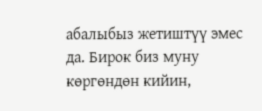абалыбыз жетиштүү эмес да. Бирок биз муну көргөндөн кийин,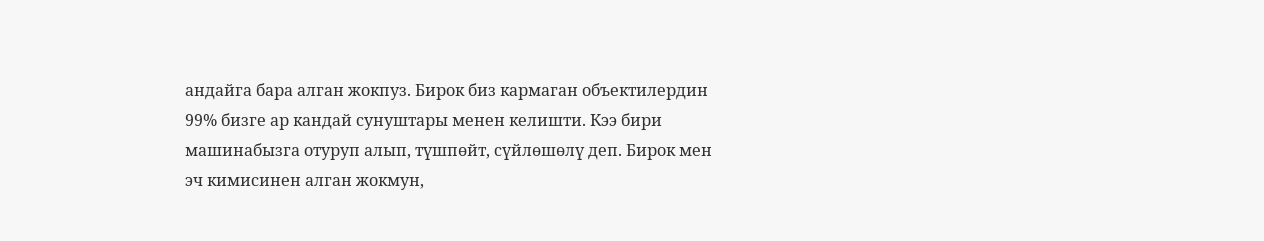андайга бара алган жокпуз. Бирок биз кармаган объектилердин 99% бизге ар кандай сунуштары менен келишти. Кээ бири машинабызга отуруп алып, түшпөйт, сүйлөшөлү деп. Бирок мен эч кимисинен алган жокмун,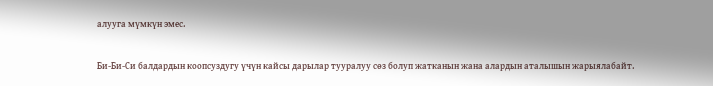алууга мүмкүн эмес.

Би-Би-Си балдардын коопсуздугу үчүн кайсы дарылар тууралуу сөз болуп жатканын жана алардын аталышын жарыялабайт.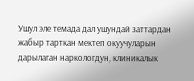Ушул эле темада дал ушундай заттардан жабыр тарткан мектеп окуучуларын дарылаган наркологдун, клиникалык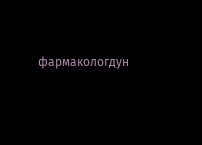фармакологдун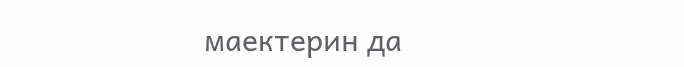маектерин да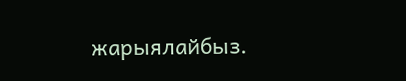жарыялайбыз.